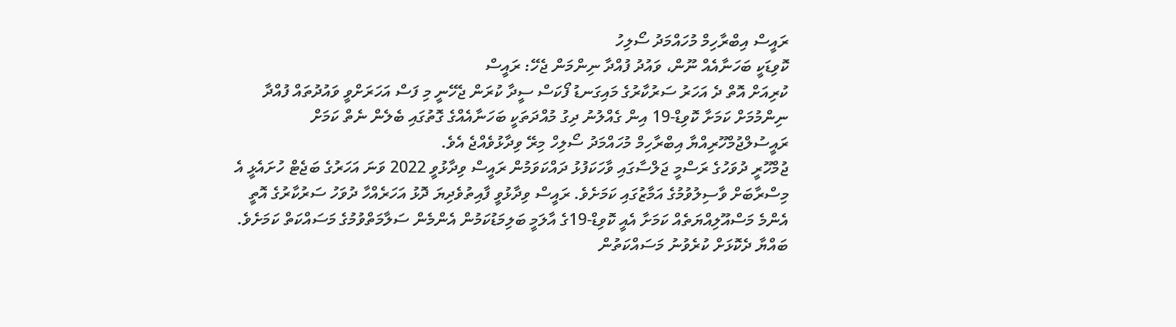ރައީސް އިބްރާހިމް މުހައްމަދު ސޯލިހު
ކޮވިޑަކީ ބަހަނާއެއް ނޫން، ވައުދު ފުއްދާ ނިންމަން ޖެހޭ: ރައީސް
ކުރިއަށް އޮތް ދެ އަހަރު ސަރުކާރުގެ މައިގަނޑު ފޯކަސް ސީދާ ކުރަން ޖެހޭނީ މި ފަސް އަހަރަށްވީ ވައުދުތައް ފުއްދާ ނިންމުމަށް ކަމަށާ ކޮވިޑް-19 އިން ގެއްލުނު ދިގު މުއްދަތަކީ ބަހަނާއެއްގެ ގޮތުގައި ބެލެން ނެތް ކަމަށް ރައީސުލްޖުމްހޫރިއްޔާ އިބްރާހިމް މުހައްމަދު ސޯލިހް މިރޭ ވިދާޅުވެއްޖެ އެވެ.
ޖުމްހޫރީ ދުވަހުގެ ރަސްމީ ޖަލްސާގައި ވާހަކަފުޅު ދައްކަވަމުން ރައީސް ވިދާޅުވީ 2022 ވަނަ އަހަރުގެ ބަޖެޓް ހުށައެޅީ އެ މިސްރާބަށް ވާސިލުވުމުގެ އަމާޒުގައި ކަމަށެވެ. ރައީސް ވިދާޅުވީ ފާއިތުވެދިޔަ ދޮޅު އަހަރެއްހާ ދުވަހު ސަރުކާރުގެ އޮތީ އެންމެ މަސްއޫލިއްޔަތެއް ކަމަށާ އެއީ ކޮވިޑް-19ގެ އާލަމީ ބަލިމަޑުކަމުން އެންމެން ސަލާމަތްވުމުގެ މަސައްކަތް ކަމަށެވެ.
ބައްޔާ ދެކޮޅަށް ކުރެވުނު މަސައްކަތުން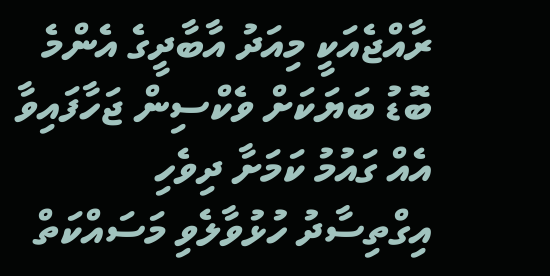ރާއްޖެއަކީ މިއަދު އާބާދީގެ އެންމެ ބޮޑު ބަޔަކަށް ވެކްސިން ޖަހާފައިވާ އެއް ގައުމު ކަމަށާ ދިވެހި އިގްތިސާދު ހުޅުވާލެވި މަސައްކަތް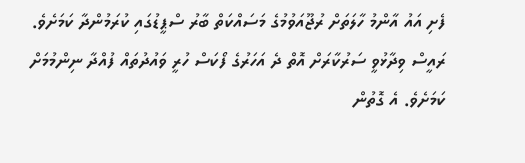ފެށި އައު އާންމު ހާލަތަށް ރުޖޫއަވުމުގެ މަސައްކަތް ބާރު ސްޕީޑުގައި ކުރަމުންދާ ކަމަށެވެ.
ރައީސް ވިދާޅުވީ ސަރުކާރަށް އޮތް ދެ އަހަރުގެ ފޯކަސް ހުރީ ވައުދުތައް ފުއްދާ ނިންމުމަށް ކަމަށެވެ. އެ ގޮތުން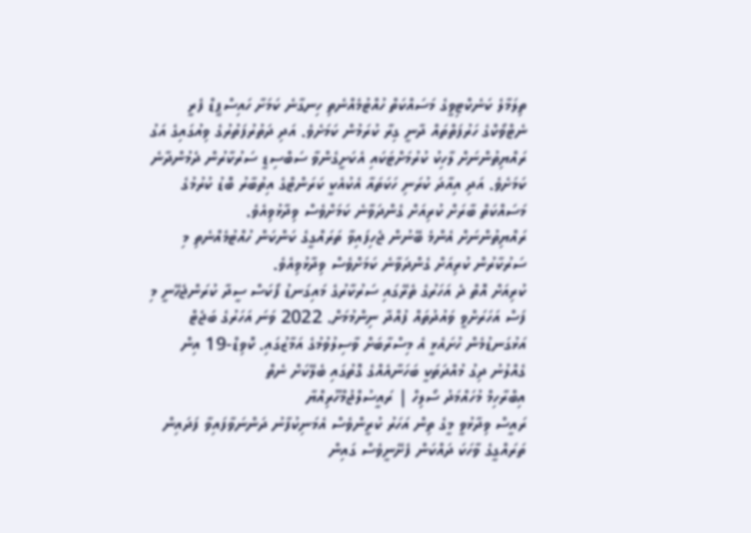ތިލަމާލެ ކަނެކްޓިވީގެ މަސައްކަތް ހުއްޓުމެއްނެތި ހިނގާނެ ކަމަށާ ހައިސްޕީޑް ފެރީ ނެޓްވޯކްގެ ހަރުފަތްތައް ދާނީ ގިރާ ކުރަމުން ކަމަށެވެ. އަދި ދަތުރުފަތުރުގެ ވިއުގައިގެ އަގު ރައްޔިތުންނަށް ލާހިކު ކުރުމަށްޓަކައި އެކަށީގެންވާ ސަބްސިޑީ ސަރުކާރުން ދެމުންދާނެ ކަމަށެވެ. އަދި އިއާދަ ކުރަނި ހަކަތައާ އެކުއެކީ ކަރަންޓްގެ އިތުބާރު ބޮޑު ކުރުމުގެ މަސައްކަތް ބާރަށް ކުރިއަށް ގެންދަވާނެ ކަމަށްވެސް ވިދާޅުވިއެވެ.
ރައްޔިތުންނަށް އެންމެ ބޭނުން ޖެހިފައިވާ ތަރައްގީގެ ކަންކަން ހުއްޓުމެއްނެތި މި ސަރުކާރުން ކުރިއަށް ގެންދަވާނެ ކަމަށްވެސް ވިދާޅުވިއެވެ.
ކުރިއަށް އޮތް ދެ އަހަރުގެ ތެރޭގައި ސަރުކާރުގެ މައިގަނޑު ފޯކަސް ސީދާ ކުރަންޖެހޭނީ މި ފަސް އަހަރަށްވީ ވައުދުތައް ފުއްދާ ނިންމުމަށް. 2022 ވަނަ އަހަރުގެ ބަޖެޓް އަޅުގަނޑުމެން ހުށައެޅީ އެ މިސްރާބަށް ވާސިލުވުމުގެ އަމާޒުގައި. ކޮވިޑް-19 އިން ގެއްލުނު ދިގު މުއްދަތަކީ ބަހަނާއެއްގެ ގޮތުގައި ބެލޭކަށް ނެތް
އިބްރާހިމް މުހައްމަދު ސޯލިހް | ރައީސުލްޖުމްހޫރިއްޔާ
ރައީސް ވިދާޅުވީ މީގެ ތިން އަހަރު ކުރީންވެސް އެމަނިކުފާނު ދަންނަވާފައިވާ ފަދައިން ތަރައްގީގެ ވާހަކަ ދައްކަން ފެށޭނީވެސް ގައިން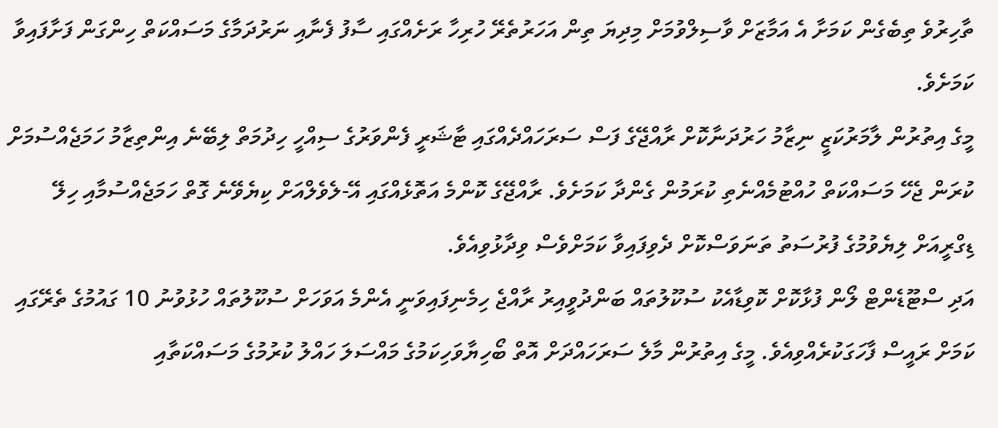ތާހިރުވެ ތިބެގެން ކަމަށާ އެ އަމާޒަށް ވާސިލްވުމަށް މިދިޔަ ތިން އަހަރުތެރޭ ހުރިހާ ރަށެއްގައި ސާފު ފެނާއި ނަރުދަމާގެ މަސައްކަތް ހިންގަން ފަށާފައިވާ ކަމަށެވެ.
މީގެ އިތުރުން ލާމަރުކަޒީ ނިޒާމު ހަރުދަނާކޮށް ރާއްޖޭގެ ފަސް ސަރަހައްދެއްގައި ޓާޝަރީ ފެންވަރުގެ ސިއްހީ ހިދުމަތް ލިބޭނެ އިންތިޒާމު ހަމަޖެއްސުމަށް ކުރަން ޖެހޭ މަސައްކަތް ހުއްޓުމެއްނެތި ކުރަމުން ގެންދާ ކަމަށެވެ. ރާއްޖޭގެ ކޮންމެ އަތޮޅެއްގައި އޭ-ލެވެލްއަށް ކިޔެވޭނެ ގޮތް ހަމަޖެއްސުމާއި ހިލޭ ޑިގްރީއަށް ލިޔެވުމުގެ ފުރުސަތު ތަނަވަސްކޮށް ދެވިފައިވާ ކަމަށްވެސް ވިދާޅުވިއެވެ.
އަދި ސްޓޫޑެންޓް ލޯން ފުޅާކޮށް ކޮވިޑާއެކު ސުކޫލުތައް ބަންދުވީއިރު ރާއްޖެ ހިމެނިފައިވަނީ އެންމެ އަވަހަށް ސުކޫލުތައް ހުޅުވުނު 10 ގައުމުގެ ތެރޭގައި ކަމަށް ރައީސް ފާހަގަކުރެއްވިއެވެ. މީގެ އިތުރުން މާލެ ސަރަހައްދަށް އޮތް ބޯހިޔާވަހިކަމުގެ މައްސަލަ ހައްލު ކުރުމުގެ މަސައްކަތާއި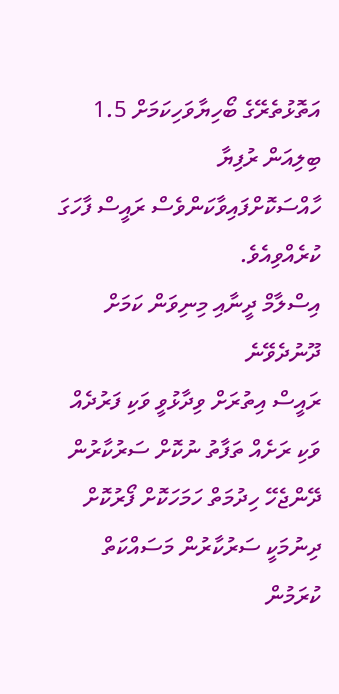އަތޮޅުތެރޭގެ ބޯހިޔާވަހިކަމަށް 1.5 ބިލިއަން ރުފިޔާ ހާއްސަކޮށްފައިވާކަންވެސް ރައީސް ފާހަގަ ކުރެއްވިއެވެ.
އިސްލާމް ދީނާއި މިނިވަން ކަމަށް ދޫނުދެވޭނެ
ރައީސް އިތުރަށް ވިދާޅުވީ ވަކި ފަރުދެއް ވަކި ރަށެއް ތަފާތު ނުކޮށް ސަރުކާރުން ދޭންޖެހޭ ހިދުމަތް ހަމަހަކޮށް ފޯރުކޮށް ދިނުމަކީ ސަރުކާރުން މަސައްކަތް ކުރަމުން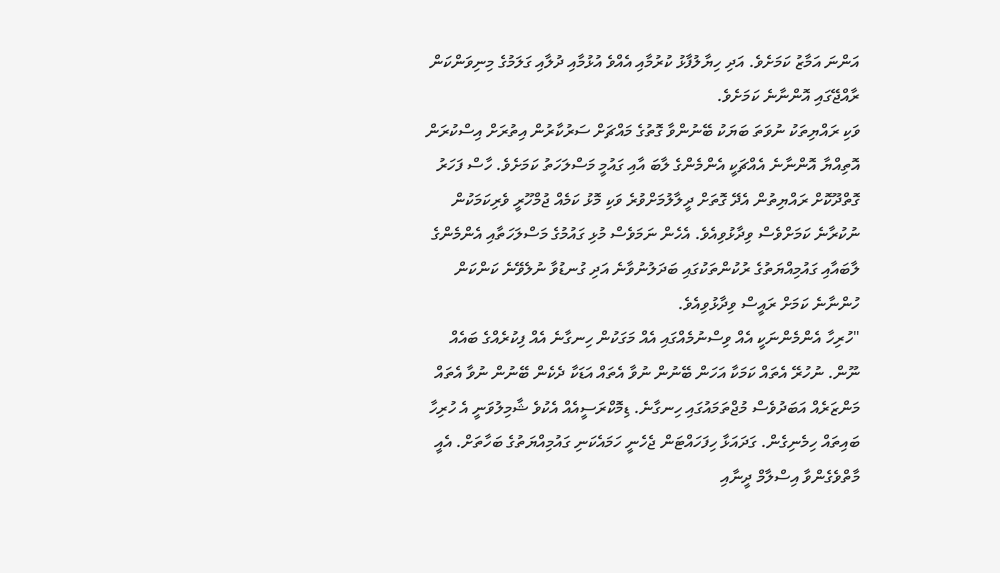އަންނަ އަމާޒު ކަމަށެވެ. އަދި ހިޔާލުފާޅު ކުރުމާއި އެއްވެ އުޅުމާއި ދުލާއި ގަލަމުގެ މިނިވަންކަން ރާއްޖޭގައި އޮންނާނެ ކަމަށެވެ.
ވަކި ރައްޔިތަކު ނުވަތަ ބަޔަކު ބޭނުންވާ ގޮތުގެ މައްޗަށް ސަރުކާރުން އިތުރަށް އިސްކުރަން އޮތިއްޔާ އޮންނާނެ އެއްޗަކީ އެންމެންގެ ލާބަ އާއި ގައުމީ މަސްލަހަތު ކަމަށެވެ. ހާސް ފަހަރު ގޮތްދޫކޮށް ރައްޔިތުން އެދޭ ގޮތަށް ދީލާލުމަށްވުރެ ވަކި މޮޅު ކަމެއް ޖުމްހޫރީ ވެރިކަމަކުން ނުކުރާނެ ކަމަށްވެސް ވިދާޅުވިއެވެ. އެހެން ނަމަވެސް މުޅި ގައުމުގެ މަސްލަހަތާއި އެންމެންގެ ލާބައާއި ގައުމިއްޔަތުގެ ރުކުންތަކުގައި ބަދަލުނުވާނެ އަދި ގުނޑުވާ ނުލެވޭނެ ކަންކަން ހުންނާނެ ކަމަށް ރައީސް ވިދާޅުވިއެވެ.
"ހުރިހާ އެންމެންނަކީ އެއް ވިސްނުމެއްގައި އެއް މަގަކުން ހިނގާނެ އެއް ފިކުރެއްގެ ބައެއް ނޫން. ނުހުރޭ އެތައް ކަމަކާ އަހަން ބޭނުން ނުވާ އެތައް އަޑަކާ ދެކެން ބޭނުން ނުވާ އެތައް މަންޒަރެއް އަބަދުވެސް މުޖްތަމައުގައި ހިނގާނެ. ޑިމޮކްރަސީއެއް އެކުވެ ޝާމިލުވަނީ އެ ހުރިހާ ބައިތައް ހިމެނިގެން. ގަދައަޅާ ހިފަހައްޓަން ޖެހެނީ ހަމައެކަނި ގައުމިއްޔަތުގެ ބަހާތަށް. އެއީ މާތްވެގެންވާ އިސްލާމް ދީނާއި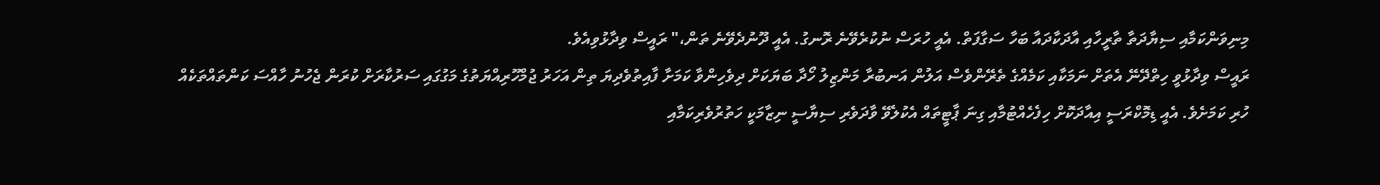މިނިވަންކަމާއި ސިޔާދަތާ ތާރީހާއި އާދަކާދައާ ބަހާ ސަގާފަތް. އެއީ ހުރަސް ނުކުރެވޭނެ ރޮނގު. އެއީ ދޫނުދެވޭނެ ތަން،" ރައީސް ވިދާޅުވިއެވެ.
ރައީސް ވިދާޅުވީ ހިތްދޭނޭ އެތަށް ނަމަކާއި ކަމެއްގެ ތެރޭންވެސް އަލުން އަނބުރާ މަންޒިލު ހޯދާ ބަޔަކަށް ދިވެހިންވާ ކަމަށާ ފާއިތުވެދިޔަ ތިން އަހަރު ޖުމްހޫރިއްޔަތުގެ މަގުގައި ސަރުކާރަށް ކުރަން ޖެހުނު ހާއްސަ ކަންތައްތަކެއް ހުރި ކަމަށެވެ. އެއީ ޑިމޮކްރަސީ އިއާދަކޮށް ހިފެހެއްޓުމާއި ގިނަ ޕާޓީތައް އެކުލެވޭ ވާދަވެރި ސިޔާސީ ނިޒާމަކީ ހަތުރުވެރިކަމާއި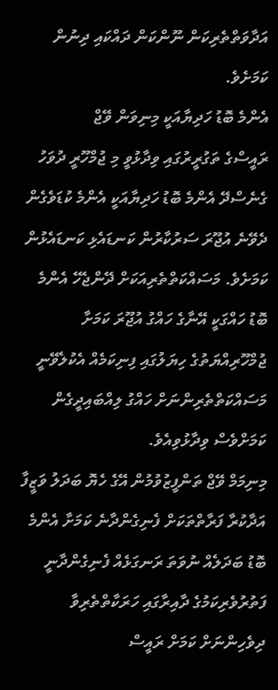އަދާވަތްތެރިކަން ނޫންކަން ދައްކައި ދިނުން ކަމަށެވެ.
އެންމެ ބޮޑު ހަދިޔާއަކީ މިނިވަން ވޭޖް
ރައީސްގެ ތަގުރީރުގައި ވިދާޅުވީ މި ޖުމްހޫރީ ދުވަހު ގެނެސްދޭ އެންމެ ބޮޑު ހަދިޔާއަކީ އެންމެ ކުޑަވެގެން ދެވޭނެ އުޖޫރަ ސަރުކާރުން ކަނޑައެޅި ކަނޑައެޅުން ކަމަށެވެ. މަސައްކަތްތެރިއަކަށް ދޭންޖެހޭ އެންމެ ބޮޑު ހައްގަކީ އޭނާގެ ހައްގު އުޖޫރަ ކަމަށާ ޖުމްހޫރިއްޔަތުގެ ހިޔަލުގައި ފިނިކަމެއް އެކުލެވޭނީ މަސައްކަތްތެރިންނަށް ހައްގު ލިއްބައިދީގެން ކަމަށްވެސް ވިދާޅުވިއެވެ.
މިނިމަމް ވޭޖް ތަންފީޒުވުމުން އޭގެ ހެޔޮ ބަދަލު ވަޒީފާ އަދާކުރާ ފަރާތްތަކަށް ފެނިގެންދާނެ ކަމަށާ އެންމެ ބޮޑު ބަދަލެއް ނުވަތަ ރަނގަޅެއް ފެނިގެންދާނީ ފަތުރުވެރިކަމުގެ ދާއިރާގައި ހަރަކާތްތެރިވާ ދިވެހިންނަށް ކަމަށް ރައީސް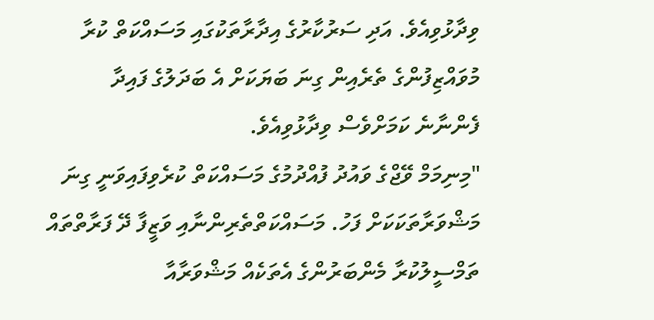ވިދާޅުވިއެވެ. އަދި ސަރުކާރުގެ އިދާރާތަކުގައި މަސައްކަތް ކުރާ މުވައްޒިފުންގެ ތެރެއިން ގިނަ ބަޔަކަށް އެ ބަދަލުގެ ފައިދާ ފެންނާނެ ކަމަށްވެސް ވިދާޅުވިއެވެ.
"މިނިމަމް ވޭޖްގެ ވައުދު ފުއްދުމުގެ މަސައްކަތް ކުރެވިފައިވަނީ ގިނަ މަޝްވަރާތަކަކަށް ފަހު. މަސައްކަތްތެރިންނާއި ވަޒީފާ ދޭ ފަރާތްތައް ތަމްސީލުކުރާ މެންބަރުންގެ އެތަކެއް މަޝްވަރާއާ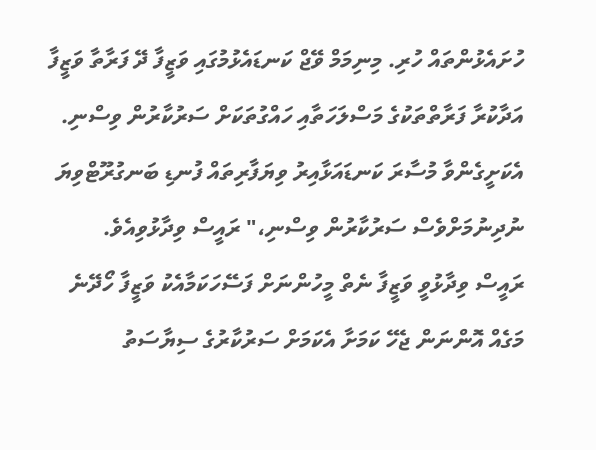ހުށައެޅުންތައް ހުރި. މިނިމަމް ވޭޖް ކަނޑައެޅުމުގައި ވަޒީފާ ދޭ ފަރާތާ ވަޒީފާ އަދާކުރާ ފަރާތްތަކުގެ މަސްލަހަތާއި ހައްގުތަކަށް ސަރުކާރުން ވިސްނި. އެކަށީގެންވާ މުސާރަ ކަނޑައަޅާއިރު ވިޔަފާރިތައް ފުނޑި ބަނގުރޫޓްވިޔަ ނުދިނުމަށްވެސް ސަރުކާރުން ވިސްނި،" ރައީސް ވިދާޅުވިއެވެ.
ރައީސް ވިދާޅުވީ ވަޒީފާ ނެތް މީހުންނަށް ފަސޭހަކަމާއެކު ވަޒީފާ ހޯދޭނެ މަގެއް އޮންނަން ޖެހޭ ކަމަށާ އެކަމަށް ސަރުކާރުގެ ސިޔާސަތު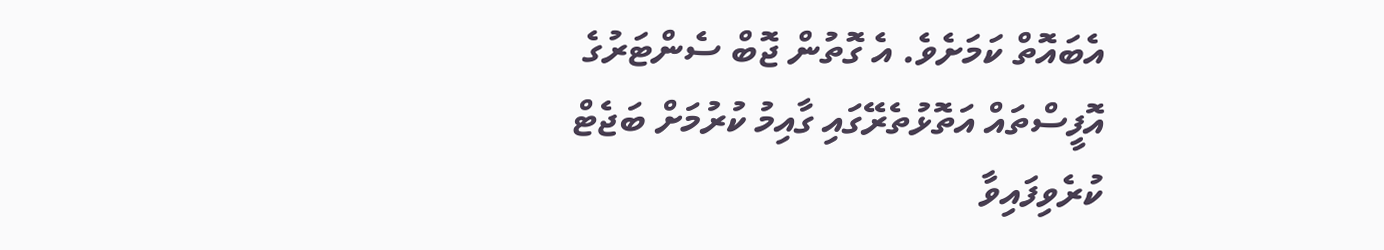އެބައޮތް ކަމަށެވެ. އެ ގޮތުން ޖޮބް ސެންޓަރުގެ އޮފީސްތައް އަތޮޅުތެރޭގައި ގާއިމު ކުރުމަށް ބަޖެޓް ކުރެވިފައިވާ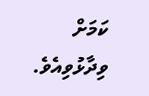ކަމަށް ވިދާޅުވިއެވެ.